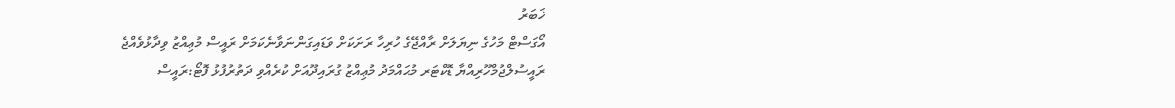ޚަބަރު
އޯގަސްޓް މަހުގެ ނިޔަލަށް ރާއްޖޭގެ ހުރިހާ ރަށަކަށް ވަޑައިގަންނަވާނެކަމަށް ރައީސް މުޢިއްޒު ވިދާޅުވެއްޖެ
ރައީސުލްޖުމްހޫރިއްޔާ ޑޮކްޓަރ މުޙައްމަދު މުޢިއްޒު ގުރައިދޫއަށް ކުރެއްވި ދަތުރުފުޅު ފޮޓޯ:ރައީސް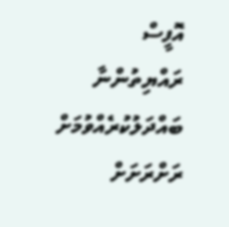އޮފީސް
ރައްޔިތުންނާ ބައްދަލުކުރެއްވުމަށް ރަށްރަށަށް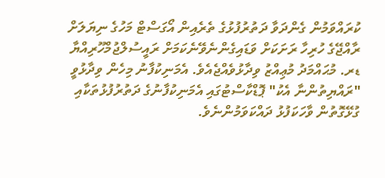ކުރައްވަމުން ގެންދަވާ ދަތުރުފުޅުގެ ތެރެއިން އޯގަސްޓް މަހުގެ ނިޔަލަށް ރާއްޖޭގެ ހުރިހާ ރަށަކަށް ވަޑައިގެންނެވޭނެކަމަށް ރައީސުލްޖުމްހޫރިއްޔާ ޑރ. މުޙައްމަދު މުޢިއްޒު ވިދާޅުވެއްޖެއެވެ. އެމަނިކުފާނު މިހެން ވިދާޅުވީ "ރައްޔިތުންނާ އެކު" ޕޮޑްކާސްޓުގައި އެމަނިކުފާނުގެ ދަތުރުފުޅުތަކާއި ގުޅޭގޮތުން ވާހަކަފުޅު ދައްކަވަމުންނެވެ.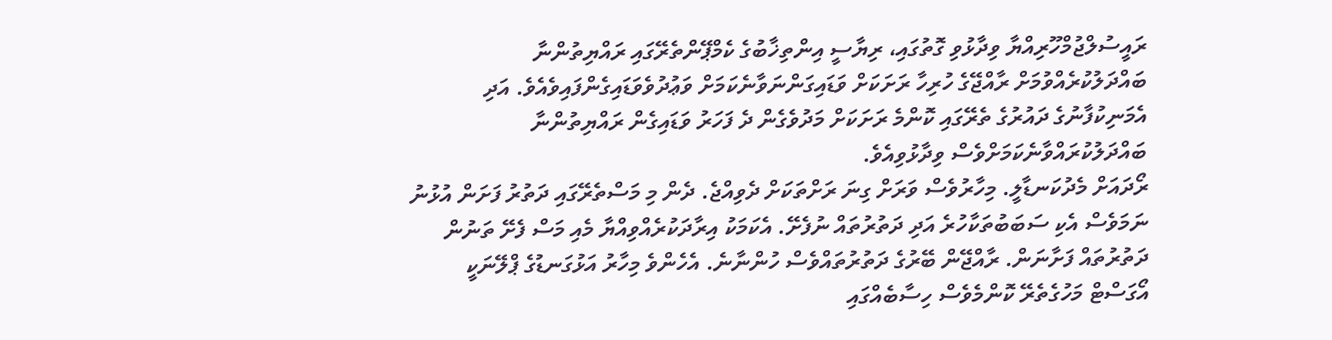ރައީސުލްޖުމްހޫރިއްޔާ ވިދާޅުވި ގޮތުގައި، ރިޔާސީ އިންތިޚާބުގެ ކެމްޕޭންތެރޭގައި ރައްޔިތުންނާ ބައްދަލުކުރެއްވުމަށް ރާއްޖޭގެ ހުރިހާ ރަށަކަށް ވަޑައިގަންނަވާނެކަމަށް ވަޢުދުވެވަޑައިގެންފައިވެއެވެ. އަދި އެމަނިކުފާނުގެ ދައުރުގެ ތެރޭގައި ކޮންމެ ރަށަކަށް މަދުވެގެން ދެ ފަހަރު ވަޑައިގެން ރައްޔިތުންނާ ބައްދަލުކުރައްވާނެކަމަށްވެސް ވިދާޅުވިއެވެ.
ރޯދައަށް މެދުކަނޑާލީ. މިހާރުވެސް ވަރަށް ގިނަ ރަށްތަކަށް ދެވިއްޖެ. ދެން މި މަސްތެރޭގައި ދަތުރު ފަށަން އުޅުނު ނަމަވެސް އެކި ސަބަބުތަކާހުރެ އަދި ދަތުރުތައް ނުފެށޭ. އެކަމަކު އިރާދަކުރެއްވިއްޔާ މެއި މަސް ފެށޭ ތަނުން ދަތުރުތައް ފަށާނަން. ރާއްޖޭން ބޭރުގެ ދަތުރުތައްވެސް ހުންނާނެ. އެހެންވެ މިހާރު އަޅުގަނޑުގެ ޕްލޭނަކީ އޯގަސްޓް މަހުގެތެރޭ ކޮންމެވެސް ހިސާބެއްގައި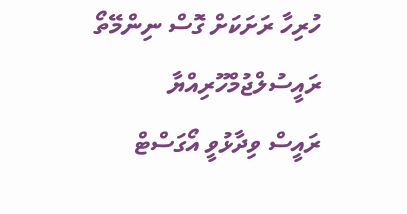ހުރިހާ ރަށަކަށް ގޮސް ނިންމޭތޯ
ރައީސުލްޖުމްހޫރިއްޔާ
ރައީސް ވިދާޅުވީ އޯގަސްޓް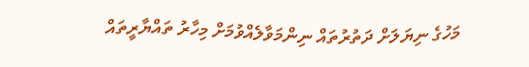މަހުގެ ނިޔަލަށް ދަތުރުތައް ނިންމަވާލެއްވުމަށް މިހާރު ތައްޔާރީތައް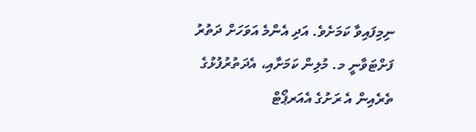ނިމިފައިވާ ކަމަށެވެ. އަދި އެންމެ އަވަހަށް ދަތުރު ފަށްޓަވާނީ މ. މުލިން ކަމަށާއި، އެދަތުރުފުޅުގެ ތެރެއިން އެ ރަށުގެ އެއަރޕޯޓް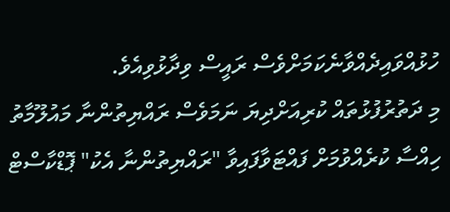ހުޅުއްވައިދެއްވާނެކަމަށްވެސް ރައީސް ވިދާޅުވިއެވެ.
މި ދަތުރުފުޅުތައް ކުރިއަށްދިޔަ ނަމަވެސް ރައްޔިތުންނާ މައުލޫމާތު ހިއްސާ ކުރެއްވުމަށް ފައްޓަވާފައިވާ "ރައްޔިތުންނާ އެކު" ޕޮޑްކާސްޓް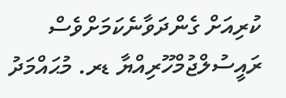ކުރިއަށް ގެންދަވާނެކަމަށްވެސް ރައީސުލްޖުމްހޫރިއްޔާ ޑރ. މުޙައްމަދު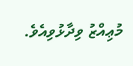މުޢިއްޒު ވިދާޅުވިއެވެ.